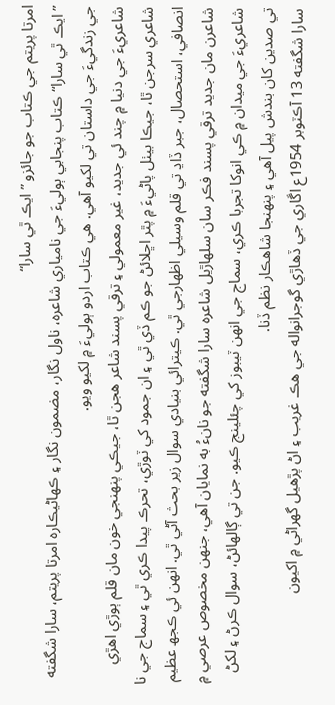امرتا پريتم جي ڪتاب جو جائزو ”ايڪ ٿي سارا“
”ايڪ ٿي سارا“ ڪتاب پنجابي ٻوليءَ جي نامياري شاعرہ، ناول نگار، مضمون نگار ۽ ڪھاڻيڪاره امرتا پريتم، سارا شگفته جي زندگيءَ جي داستان تي لکيو آھي. ھي ڪتاب اردو ٻوليءَ ۾ لکيو ويو.
شاعريءَ جي دنيا ۾ چند ئي جديد، غير معمولي ۽ ترقي پسند شاعر ھجن ٿا، جيڪي پنھنجي خون مان قلم ٻوڙي اھڙي شاعري سرجن ٿا، جيڪا بيٺل پاڻيءَ ۾ پٿر اڇلائڻ جو ڪم ڏي ٿي ۽ ان جمود کي ٽوڙي، تحرڪ پيدا ڪري ٿي ۽ سماج جي نا انصافي، استحصال، جبر ڏاڍ تي قلم وسيلي اظھارجي ٿي. ڪيترائي بنيادي سوال زير بحث آڻي ٿي. انھن ئي ڪجھ عظيم شاعرن مان جديد ترقي پسند فڪر سان سلهاڙيل شاعره سارا شگفته جو نانءُ به نمايان آھي، جنھن مخصوص عرصي ۾ شاعريءَ جي ميدان ۾ ڪي انوکا تجربا ڪري، سماج جي انھن ٽيبوز کي چئلينج ڪيو. جن تي ڳالھائڻ، سوال ڪرڻ ۽ لکڻ تي صدين کان بندش پيل آھي ۽ پنھنجا شاھڪار نظم ڏنا.
سارا شگفته 13 آڪٽوبر 1954ع اڱاري جي ڏھاڙي گوجرانواله جي هڪ غريب ۽ اڻ پڙھيل گھراڻي ۾ اکيون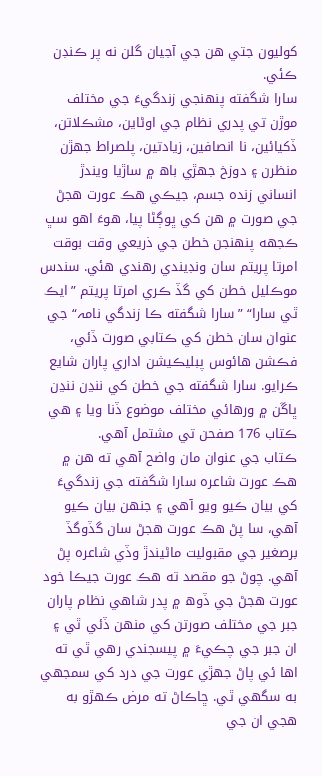کوليون جتي ھن جي آجيان گلن نه پر ڪنڊن ڪئي.
سارا شگفته پنھنجي زندگيءَ جي مختلف موڙن تي پدري نظام جي اوڻاين، مشڪلاتن، ڏکيائين، نا انصافين، زيادتين، پلصراط جھڙن منظرن ۽ دوزخ جھڙي باھ ۾ ساڙيا ويندڙ انساني زنده جسم، جيڪي ھڪ عورت ھجڻ جي صورت ۾ ھن کي ڀوڳڻا پيا، هوءَ اهو سڀ ڪجهه پنهنجن خطن جي ذريعي وقت بوقت امرتا پريتم سان ونڊيندي رھندي ھئي. سندس موڪليل خطن کي گڏ ڪري امرتا پريتم ”ايڪ ٿي سارا“ ”سارا شگفته ڪا زندگي نامہ“ جي عنوان سان خطن کي ڪتابي صورت ڏئي، فڪشن ھائوس پبليڪيشن اداري پاران شايع ڪرايو. سارا شگفته جي خطن کي ننڍن ننڍن ڀاڱن ۾ ورھائي مختلف موضوع ڏنا ويا ۽ ھي ڪتاب 176 صفحن تي مشتمل آھي.
ڪتاب جي عنوان مان واضح آھي ته ھن ۾ ھڪ عورت شاعره سارا شگفته جي زندگيءَ کي بيان ڪيو ويو آھي ۽ جنھن بيان ڪيو آھي، سا پڻ ھڪ عورت ھجڻ سان گڏوگڏ برصغير جي مقبوليت ماڻيندڙ وڏي شاعره پڻ آھي. چوڻ جو مقصد ته ھڪ عورت جيڪا خود عورت ھجڻ جي ڏوھ ۾ پدر شاھي نظام پاران جبر جي مختلف صورتن کي منھن ڏئي ٿي ۽ ان جبر جي چڪيءَ ۾ پيسجندي رھي ٿي ته اھا ئي پاڻ جھڙي عورت جي درد کي سمجھي به سگھي ٿي. ڇاڪاڻ ته مرض ڪھڙو به ھجي ان جي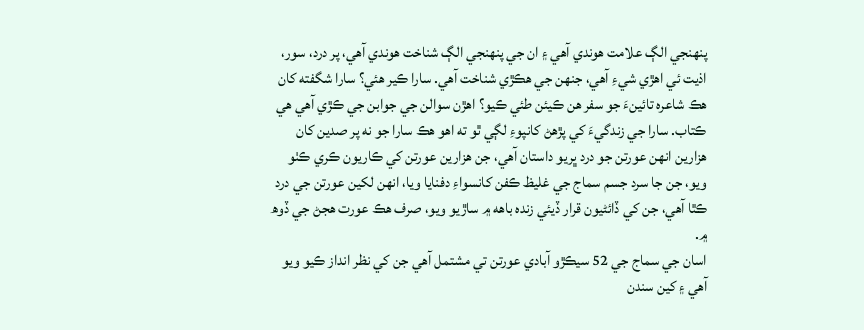پنھنجي الڳ علامت ھوندي آھي ۽ ان جي پنھنجي الڳ شناخت ھوندي آھي، پر درد، سور، اذيت ئي اھڙي شيءِ آھي، جنھن جي ھڪڙي شناخت آھي. سارا ڪير ھئي؟ سارا شگفته کان هڪ شاعره تائينءَ جو سفر ھن ڪيئن طئي ڪيو؟ اھڙن سوالن جي جوابن جي ڪڙي آھي ھي ڪتاب. سارا جي زندگيءَ کي پڙھڻ کانپوءِ لڳي ٿو ته اھو ھڪ سارا جو نه پر صدين کان ھزارين انھن عورتن جو درد ڀريو داستان آھي، جن ھزارين عورتن کي ڪاريون ڪري ڪٺو ويو، جن جا سرد جسم سماج جي غليظ ڪفن کانسواءِ دفنايا ويا، انھن لکين عورتن جي درد ڪٿا آھي، جن کي ڏائڻيون قرار ڏيئي زنده باهه ۾ ساڙيو ويو، صرف ھڪ عورت ھجڻ جي ڏوھ ۾.
اسان جي سماج جي 52 سيڪڙو آبادي عورتن تي مشتمل آھي جن کي نظر انداز ڪيو ويو آھي ۽ کين سندن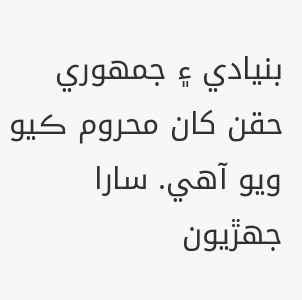بنيادي ۽ جمھوري حقن کان محروم ڪيو ويو آھي. سارا جهڙيون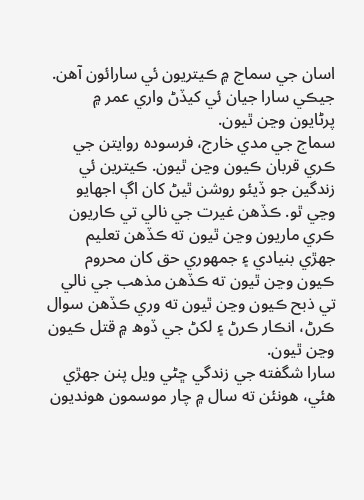اسان جي سماج ۾ ڪيتريون ئي سارائون آھن. جيڪي سارا جيان ئي کيڏڻ واري عمر ۾ پرڻايون وڃن ٿيون.
سماج جي مدي خارج، فرسوده روايتن جي ڪري قربان ڪيون وڃن ٿيون. ڪيترين ئي زندگين جو ڏيئو روشن ٿيڻ کان اڳ اجھايو وڃي ٿو. ڪڏھن غيرت جي نالي تي ڪاريون ڪري ماريون وڃن ٿيون ته ڪڏھن تعليم جھڙي بنيادي ۽ جمھوري حق کان محروم ڪيون وڃن ٿيون ته ڪڏھن مذھب جي نالي تي ذبح ڪيون وڃن ٿيون ته وري ڪڏھن سوال ڪرڻ، انڪار ڪرڻ ۽ لکڻ جي ڏوھ ۾ قتل ڪيون وڃن ٿيون.
سارا شگفته جي زندگي ڇڻي ويل پنن جھڙي ھئي، ھونئن ته سال ۾ چار موسمون ھونديون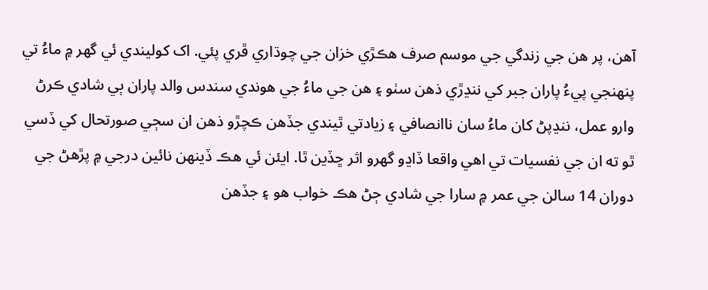آھن، پر ھن جي زندگي جي موسم صرف ھڪڙي خزان جي چوڌاري ڦري پئي. اک کوليندي ئي گھر ۾ ماءُ تي پنھنجي پيءُ پاران جبر کي ننڍڙي ذھن سٺو ۽ ھن جي ماءُ جي ھوندي سندس والد پاران ٻي شادي ڪرڻ وارو عمل، ننڍپڻ کان ماءُ سان ناانصافي ۽ زيادتي ٿيندي جڏھن ڪچڙو ذھن ان سڄي صورتحال کي ڏسي ٿو ته ان جي نفسيات تي اھي واقعا ڏاڍو گھرو اثر ڇڏين ٿا. ايئن ئي ھڪ ڏينھن نائين درجي ۾ پڙھڻ جي دوران 14 سالن جي عمر ۾ سارا جي شادي ڄڻ ھڪ خواب ھو ۽ جڏھن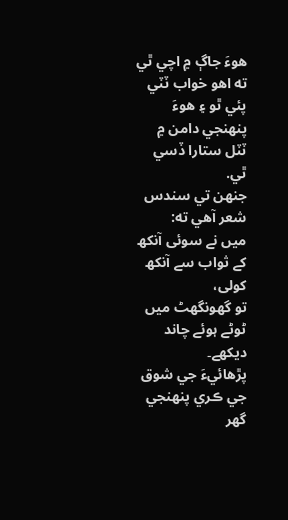ھوءَ جاڳ ۾ اچي ٿي ته اھو خواب ٽٽي پئي ٿو ۽ ھوءَ پنھنجي دامن ۾ ٽٽل ستارا ڏسي ٿي.
جنھن تي سندس شعر آھي ته:
میں نے سوئی آنکھ کے ثواب سے آنکھ کولی،
تو گھونگھٹ میں ٹوٹے ہوئے چاند دیکھے۔
پڙھائيءَ جي شوق جي ڪري پنھنجي گھر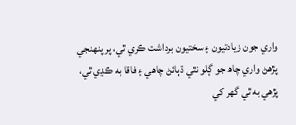واري جون زيادتيون ۽ سختيون برداشت ڪري ٿي، پر پنھنجي پڙھڻ واري چاھ جو ڳلو نٿي ڌٻائڻ چاھي ۽ فاقا به ڪڍي ٿي، پڙھي به ٿي گھر کي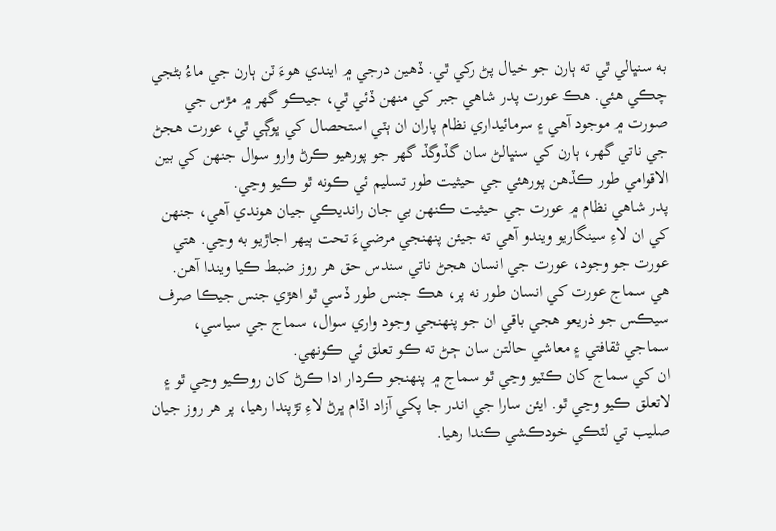به سنڀالي ٿي ته ٻارن جو خيال پڻ رکي ٿي. ڏھين درجي ۾ ايندي هوءَ ٽن ٻارن جي ماءُ بڻجي چڪي هئي. ھڪ عورت پدر شاھي جبر کي منھن ڏئي ٿي، جيڪو گھر ۾ مڙس جي صورت ۾ موجود آھي ۽ سرمائيداري نظام پاران ان ٻٽي استحصال کي ڀوڳي ٿي، عورت ھجڻ جي ناتي گھر، ٻارن کي سنڀالڻ سان گڏوگڏ گھر جو پورھيو ڪرڻ وارو سوال جنھن کي بين الاقوامي طور ڪڏھن پورھئي جي حيثيت طور تسليم ئي ڪونه ٿو ڪيو وڃي.
پدر شاھي نظام ۾ عورت جي حيثيت ڪنھن بي جان رانديڪي جيان ھوندي آھي، جنھن کي ان لاءِ سينگاريو ويندو آھي ته جيئن پنھنجي مرضيءَ تحت ٻيھر اجاڙيو به وڃي. ھتي عورت جو وجود، عورت جي انسان ھجڻ ناتي سندس حق ھر روز ضبط ڪيا ويندا آھن.
ھي سماج عورت کي انسان طور نه پر، ھڪ جنس طور ڏسي ٿو اھڙي جنس جيڪا صرف سيڪس جو ذريعو ھجي باقي ان جو پنھنجي وجود واري سوال، سماج جي سياسي، سماجي ثقافتي ۽ معاشي حالتن سان ڄڻ ته ڪو تعلق ئي ڪونھي.
ان کي سماج کان ڪٽيو وڃي ٿو سماج ۾ پنھنجو ڪردار ادا ڪرڻ کان روڪيو وڃي ٿو ۽ لاتعلق ڪيو وڃي ٿو. ايئن سارا جي اندر جا پکي آزاد اڏام ڀرڻ لاءِ تڙپندا رھيا، پر ھر روز جيان صليب تي لٽڪي خودڪشي ڪندا رھيا.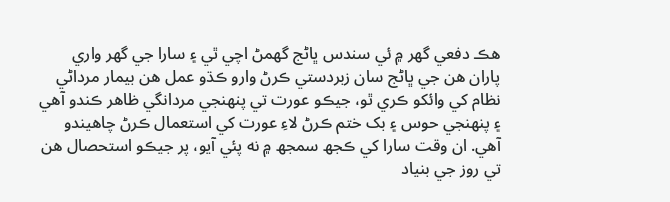ھڪ دفعي گھر ۾ ئي سندس ڀاڻج گھمڻ اچي ٿي ۽ سارا جي گھر واري پاران ھن جي ڀاڻج سان زبردستي ڪرڻ وارو ڪڌو عمل ھن بيمار مرداڻي نظام کي وائکو ڪري ٿو، جيڪو عورت تي پنھنجي مردانگي ظاھر ڪندو آھي ۽ پنھنجي حوس ۽ بک ختم ڪرڻ لاءِ عورت کي استعمال ڪرڻ چاھيندو آھي. ان وقت سارا کي ڪجھ سمجھ ۾ نه پئي آيو، پر جيڪو استحصال ھن تي روز جي بنياد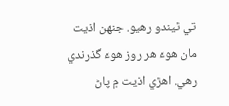تي ٿيندو رھيو. جنھن اذيت مان هوءَ ھر روز ھوءَ گذرندي رھي. اھڙي اذيت ۾ پاڻ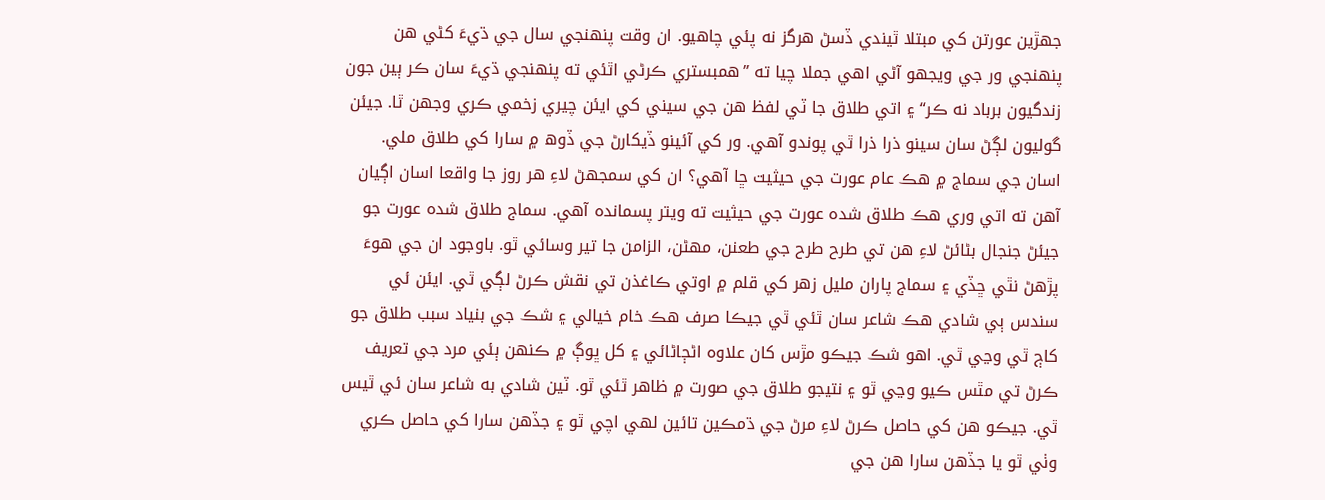جھڙين عورتن کي مبتلا ٿيندي ڏسڻ ھرگز نه پئي چاھيو. ان وقت پنھنجي سال جي ڌيءَ کڻي ھن پنھنجي ور جي ويجھو آڻي اھي جملا چيا ته ”ھمبستري ڪرڻي اٿئي ته پنھنجي ڌيءَ سان ڪر ٻين جون زندگيون برباد نه ڪر“ ۽ اتي طلاق جا ٽي لفظ ھن جي سيني کي ايئن چيري زخمي ڪري وجھن ٿا. جيئن گوليون لڳڻ سان سينو ذرا ذرا ٿي پوندو آھي. ور کي آئينو ڏيکارڻ جي ڏوھ ۾ سارا کي طلاق ملي. اسان جي سماج ۾ ھڪ عام عورت جي حيثيت ڇا آھي؟ ان کي سمجھڻ لاءِ ھر روز جا واقعا اسان اڳيان آھن ته اتي وري ھڪ طلاق شده عورت جي حيثيت ته ويتر پسمانده آھي. سماج طلاق شده عورت جو جيئڻ جنجال بڻائڻ لاءِ ھن تي طرح طرح جي طعنن، مھڻن، الزامن جا تير وسائي ٿو. باوجود ان جي ھوءَ پڙھڻ نٿي ڇڏي ۽ سماج پاران مليل زھر کي قلم ۾ اوتي ڪاغذن تي نقش ڪرڻ لڳي ٿي. ايئن ئي سندس ٻي شادي ھڪ شاعر سان ٿئي ٿي جيڪا صرف ھڪ خام خيالي ۽ شڪ جي بنياد سبب طلاق جو کاڄ ٿي وڃي ٿي. اھو شڪ جيڪو مڙس کان علاوه اڻڄاڻائي ۽ کل ڀوڳ ۾ ڪنھن ٻئي مرد جي تعريف ڪرڻ تي مٿس ڪيو وڃي ٿو ۽ نتيجو طلاق جي صورت ۾ ظاهر ٿئي ٿو. ٽين شادي به شاعر سان ئي ٿيس ٿي. جيڪو ھن کي حاصل ڪرڻ لاءِ مرڻ جي ڌمڪين تائين لھي اچي ٿو ۽ جڏھن سارا کي حاصل ڪري وٺي ٿو يا جڏھن سارا ھن جي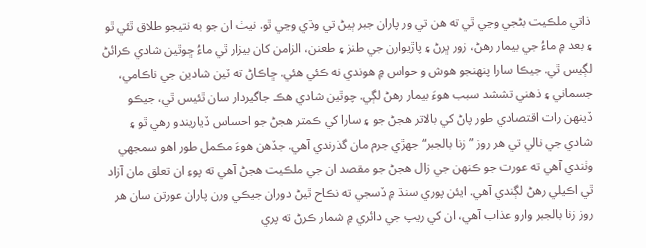ذاتي ملڪيت بڻجي وڃي ٿي ته ھن تي ور پاران جبر ٻيڻ تي وڌي وڃي ٿو. نيٺ ان جو به نتيجو طلاق ٿئي ٿو ۽ بعد ۾ ماءُ جي بيمار رھڻ، زور ڀرڻ ۽ پاڙيوارن جي طنز ۽ طعنن، الزامن کان بيزار ٿي ماءُ ڇوٿين شادي ڪرائڻ لڳيس ٿي. جيڪا سارا پنھنجو ھوش و حواس ۾ ھوندي نه ڪئي ھئي. ڇاڪاڻ ته ٽين شادين جي ناڪامي، جسماني ۽ ذھني تششد سبب ھوءَ بيمار رھڻ لڳي. چوٿين شادي ھڪ جاگيردار سان ٿئيس ٿي، جيڪو ڏينھن رات اقتصادي طور پاڻ کي بالاتر ھجڻ جو ۽ سارا کي ڪمتر ھجڻ جو احساس ڏياريندو رهي ٿو ۽ شادي جي نالي تي ھر روز ”زنا بالجبر“ جھڙي جرم مان گذرندي آھي. جڏھن ھوءَ مڪمل طور اھو سمجھي وٺندي آھي ته عورت جو ڪنھن جي زال ھجڻ جو مقصد ان جي ملڪيت ھجڻ آھي ته پوءِ ان تعلق مان آزاد ٿي اڪيلي رھڻ لڳندي آھي. ايئن پوري سنڌ ۾ ڏسجي ته نڪاح ٿيڻ دوران جيڪي ورن پاران عورتن سان ھر روز زنا بالجبر وارو عذاب آھي، ان کي ريپ جي دائري ۾ شمار ڪرڻ ته پري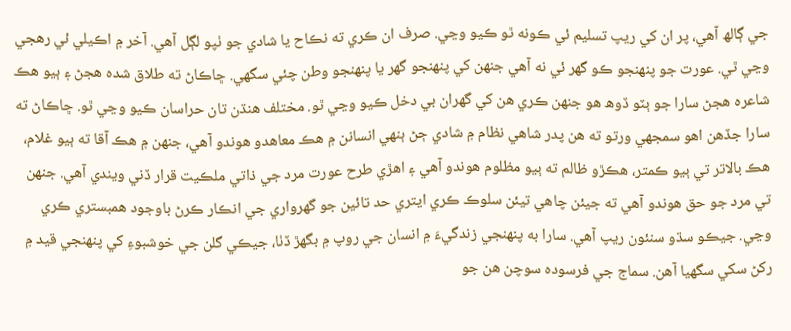جي ڳالھ آھي، پر ان کي ريپ تسليم ئي ڪونه ٿو ڪيو وڃي. صرف ان ڪري ته نڪاح يا شادي جو ٺپو لڳل آھي. آخر ۾ اڪيلي ئي رھجي وڃي ٿي. عورت جو پنھنجو ڪو گھر ئي نه آھي جنھن کي پنھنجو گھر يا پنھنجو وطن چئي سگھي. ڇاڪاڻ ته طلاق شده ھجڻ ۽ ٻيو ھڪ شاعره ھجڻ سارا جو ٻٽو ڏوھ ھو جنھن ڪري ھن کي گھران بي دخل ڪيو وڃي ٿو. مختلف ھنڌن تان حراسان ڪيو وڃي ٿو. ڇاڪاڻ ته سارا جڏھن اھو سمجھي ورتو ته ھن پدر شاھي نظام ۾ شادي ڄڻ ٻنھي انسانن ۾ ھڪ معاھدو ھوندو آھي، جنھن ۾ ھڪ آقا ته ٻيو غلام، ھڪ بالاتر تي ٻيو ڪمتر، ھڪڙو ظالم ته ٻيو مظلوم ھوندو آھي ۽ اھڙي طرح عورت مرد جي ذاتي ملڪيت قرار ڏني ويندي آھي. جنھن تي مرد جو حق ھوندو آھي ته جيئن چاھي تيئن سلوڪ ڪري ايتري حد تائين جو گھرواري جي انڪار ڪرڻ باوجود ھمبستري ڪري وڃي. جيڪو سڌو سنئون ريپ آھي. سارا به پنھنجي زندگيءَ ۾ انسان جي روپ ۾ بگھڙ ڏٺا، جيڪي گلن جي خوشبوءِ کي پنھنجي قيد ۾ رکڻ سکي سگھيا آھن. سماج جي فرسوده سوچن ھن جو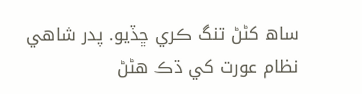ساھ کڻڻ تنگ ڪري ڇڏيو. پدر شاھي نظام عورت کي ڌڪ ھڻڻ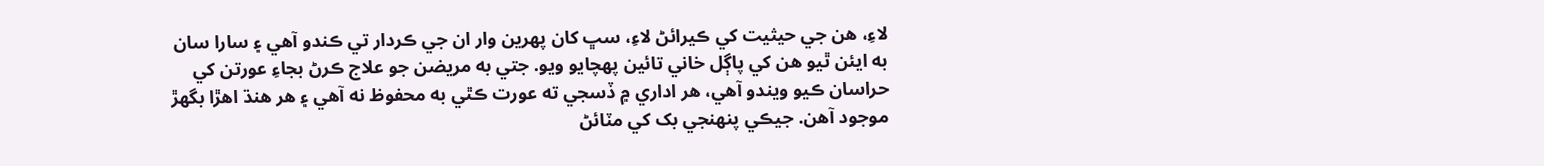لاءِ، ھن جي حيثيت کي ڪيرائڻ لاءِ، سڀ کان پھرين وار ان جي ڪردار تي ڪندو آھي ۽ سارا سان به ايئن ٿيو ھن کي پاڳل خاني تائين پھچايو ويو. جتي به مريضن جو علاج ڪرڻ بجاءِ عورتن کي حراسان ڪيو ويندو آهي، ھر اداري ۾ ڏسجي ته عورت ڪٿي به محفوظ نه آھي ۽ ھر ھنڌ اھڙا بگھڙ موجود آھن. جيڪي پنھنجي بک کي مٽائڻ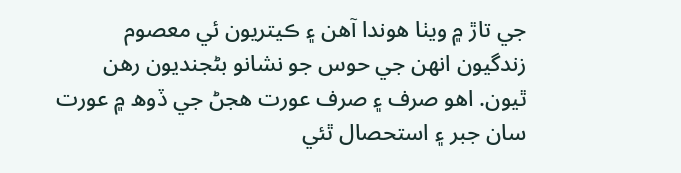جي تاڙ ۾ ويٺا ھوندا آھن ۽ ڪيتريون ئي معصوم زندگيون انھن جي حوس جو نشانو بڻجنديون رھن ٿيون. اھو صرف ۽ صرف عورت ھجڻ جي ڏوھ ۾ عورت سان جبر ۽ استحصال ٿئي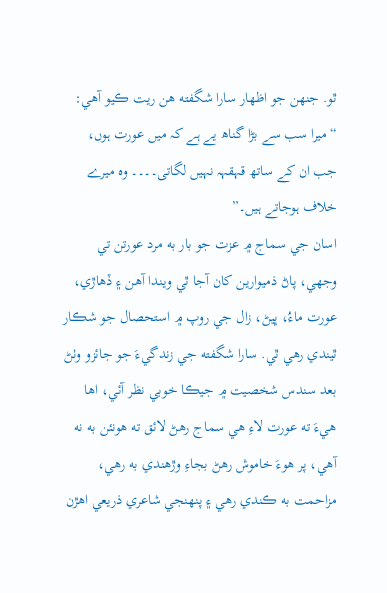ٿو. جنھن جو اظهار سارا شگفته هن ريت ڪيو آھي:
“میرا سب سے بڑا گناھ یے ہے کہ میں عورت ہوں، جب ان کے ساتھ قہقہہ نہیں لگاتی۔۔۔۔ وہ میرے خلاف ہوجاتے ہیں۔”
اسان جي سماج ۾ عزت جو بار به مرد عورتن تي وجھي، پاڻ ذميوارين کان آجا ٿي ويندا آھن ۽ ڏھاڙي، عورت ماءُ، ڀيڻ، زال جي روپ ۾ استحصال جو شڪار ٿيندي رھي ٿي. سارا شگفته جي زندگيءَ جو جائزو وٺڻ بعد سندس شخصيت ۾ جيڪا خوبي نظر آئي، اھا هيءَ ته عورت لاءِ ھي سماج رھڻ لائق ته ھونئن به نه آھي، پر ھوءَ خاموش رھڻ بجاءِ وڙھندي به رھي، مزاحمت به ڪندي رھي ۽ پنھنجي شاعري ذريعي اھڙن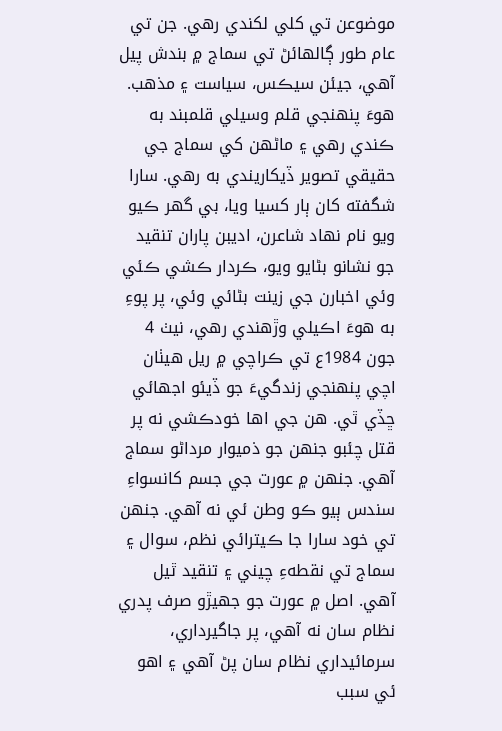موضوعن تي کلي لکندي رهي. جن تي عام طور ڳالھائڻ تي سماج ۾ بندش پيل آھي، جيئن سيڪس، سياست ۽ مذھب. ھوءَ پنھنجي قلم وسيلي قلمبند به ڪندي رھي ۽ ماڻھن کي سماج جي حقيقي تصوير ڏيکاريندي به رھي. سارا شگفته کان ٻار کسيا ويا، بي گھر ڪيو ويو نام نهاد شاعرن، اديبن پاران تنقيد جو نشانو بڻايو ويو، ڪردار ڪشي ڪئي وئي اخبارن جي زينت بڻائي وئي، پر پوءِ به ھوءَ اڪيلي وڙھندي رھي، نيٺ 4 جون 1984ع تي ڪراچي ۾ ريل ھيٺان اچي پنھنجي زندگيءَ جو ڏيئو اجھائي ڇڏي ٿي. ھن جي اھا خودڪشي نه پر قتل چئبو جنھن جو ذميوار مرداڻو سماج آھي. جنھن ۾ عورت جي جسم کانسواءِ سندس ٻيو ڪو وطن ئي نه آھي. جنھن تي خود سارا جا ڪيترائي نظم، سوال ۽ سماج تي نقطهءِ چيني ۽ تنقيد ٿيل آھي. اصل ۾ عورت جو جھيڙو صرف پدري نظام سان نه آھي، پر جاگيرداري، سرمائيداري نظام سان پڻ آھي ۽ اھو ئي سبب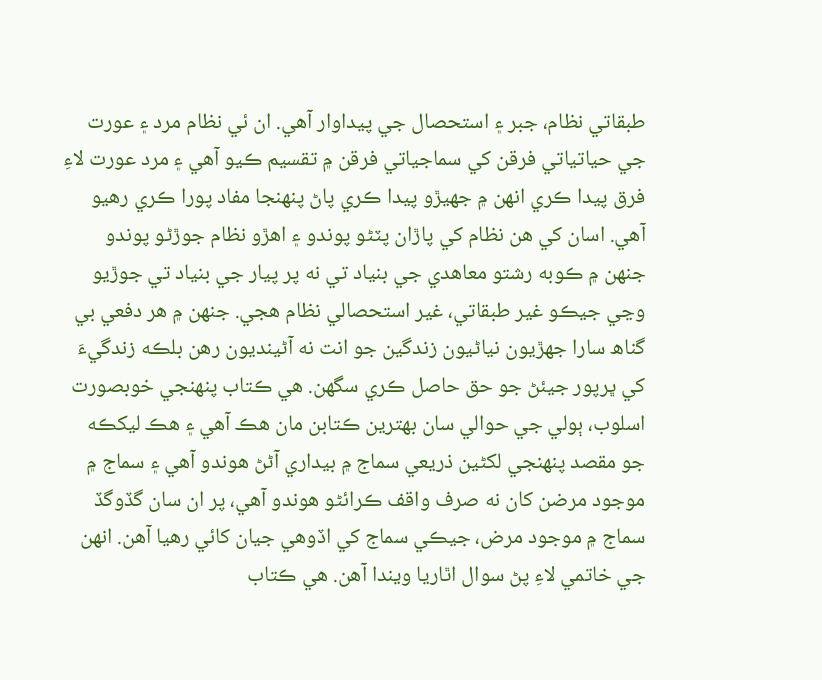طبقاتي نظام، جبر ۽ استحصال جي پيداوار آھي. ان ئي نظام مرد ۽ عورت جي حياتياتي فرقن کي سماجياتي فرقن ۾ تقسيم ڪيو آھي ۽ مرد عورت لاءِ فرق پيدا ڪري انھن ۾ جھيڙو پيدا ڪري پاڻ پنھنجا مفاد پورا ڪري رھيو آھي. اسان کي ھن نظام کي پاڙان پٽڻو پوندو ۽ اھڙو نظام جوڙڻو پوندو جنھن ۾ ڪوبه رشتو معاھدي جي بنياد تي نه پر پيار جي بنياد تي جوڙيو وڃي جيڪو غير طبقاتي، غير استحصالي نظام ھجي. جنھن ۾ ھر دفعي بي گناھ سارا جھڙيون نياڻيون زندگين جو انت نه آڻينديون رھن بلڪه زندگيءَ کي ڀرپور جيئڻ جو حق حاصل ڪري سگهن. ھي ڪتاب پنھنجي خوبصورت اسلوب، ٻولي جي حوالي سان بھترين ڪتابن مان ھڪ آھي ۽ ھڪ ليکڪه جو مقصد پنھنجي لکڻين ذريعي سماج ۾ بيداري آڻڻ ھوندو آھي ۽ سماج ۾ موجود مرضن کان نه صرف واقف ڪرائڻو ھوندو آھي، پر ان سان گڏوگڏ سماج ۾ موجود مرض، جيڪي سماج کي اڏوھي جيان کائي رھيا آھن. انھن جي خاتمي لاءِ پڻ سوال اٿاريا ويندا آھن. ھي ڪتاب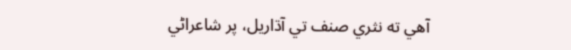آھي ته نثري صنف تي آڌاريل، پر شاعراڻي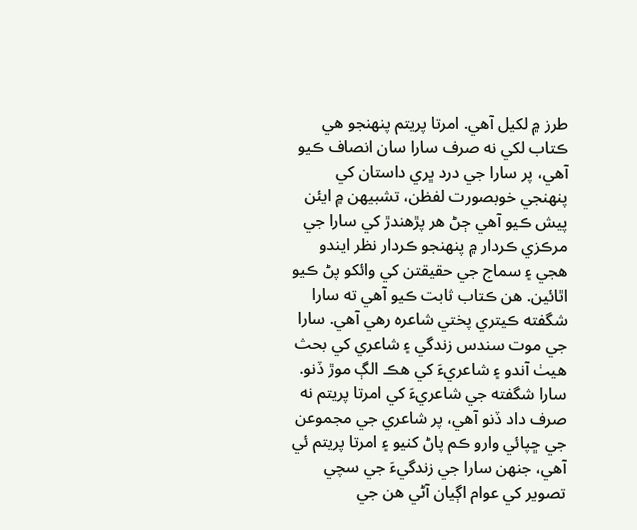طرز ۾ لکيل آھي. امرتا پريتم پنھنجو ھي ڪتاب لکي نه صرف سارا سان انصاف ڪيو آھي، پر سارا جي درد ڀري داستان کي پنھنجي خوبصورت لفظن، تشبيھن ۾ ايئن پيش ڪيو آھي ڄڻ ھر پڙھندڙ کي سارا جي مرڪزي ڪردار ۾ پنھنجو ڪردار نظر ايندو هجي ۽ سماج جي حقيقتن کي وائکو پڻ ڪيو اٿائين. ھن ڪتاب ثابت ڪيو آھي ته سارا شگفته ڪيتري پختي شاعرہ رھي آھي. سارا جي موت سندس زندگي ۽ شاعري کي بحث ھيٺ آندو ۽ شاعريءَ کي ھڪ الڳ موڙ ڏنو. سارا شگفته جي شاعريءَ کي امرتا پريتم نه صرف داد ڏنو آھي، پر شاعري جي مجموعن جي ڇپائي وارو ڪم پاڻ کنيو ۽ امرتا پريتم ئي آھي، جنھن سارا جي زندگيءَ جي سچي تصوير کي عوام اڳيان آڻي ھن جي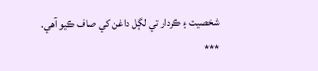شخصيت ۽ ڪردار تي لڳل داغن کي صاف ڪيو آھي.
***